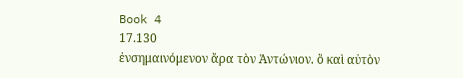Book 4
17.130
ἐνσημαινόμενον ἄρα τὸν Ἀντώνιον. ὃ καὶ αὐτὸν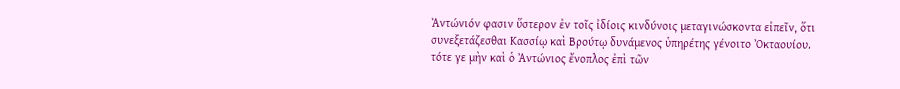Ἀντώνιόν φασιν ὕστερον ἐν τοῖς ἰδίοις κινδύνοις μεταγινώσκοντα εἰπεῖν, ὅτι συνεξετάζεσθαι Κασσίῳ καὶ Βρούτῳ δυνάμενος ὑπηρέτης γένοιτο Ὀκταουίου. τότε γε μὴν καὶ ὁ Ἀντώνιος ἔνοπλος ἐπὶ τῶν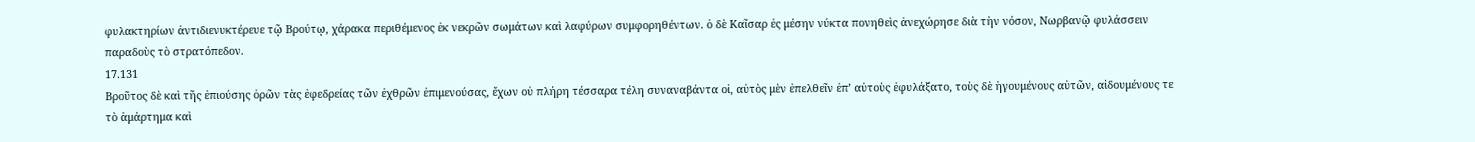φυλακτηρίων ἀντιδιενυκτέρευε τῷ Βρούτῳ, χάρακα περιθέμενος ἐκ νεκρῶν σωμάτων καὶ λαφύρων συμφορηθέντων. ὁ δὲ Καῖσαρ ἐς μέσην νύκτα πονηθεὶς ἀνεχώρησε διὰ τὴν νόσον, Νωρβανῷ φυλάσσειν παραδοὺς τὸ στρατόπεδον.
17.131
Βροῦτος δὲ καὶ τῆς ἐπιούσης ὁρῶν τὰς ἐφεδρείας τῶν ἐχθρῶν ἐπιμενούσας, ἔχων οὐ πλήρη τέσσαρα τέλη συναναβάντα οἱ, αὐτὸς μὲν ἐπελθεῖν ἐπʼ αὐτοὺς ἐφυλάξατο, τοὺς δὲ ἡγουμένους αὐτῶν, αἰδουμένους τε τὸ ἁμάρτημα καὶ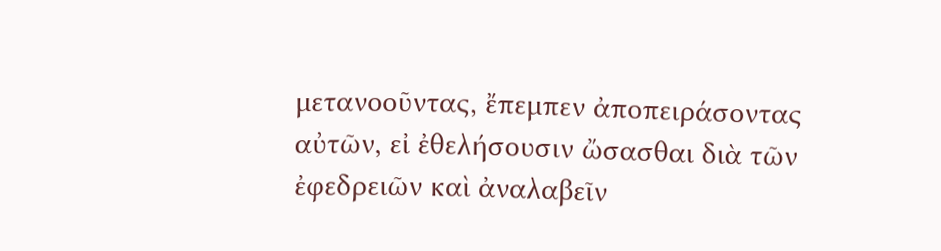μετανοοῦντας, ἔπεμπεν ἀποπειράσοντας αὐτῶν, εἰ ἐθελήσουσιν ὤσασθαι διὰ τῶν ἐφεδρειῶν καὶ ἀναλαβεῖν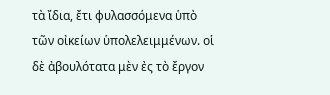τὰ ἴδια, ἔτι φυλασσόμενα ὑπὸ τῶν οἰκείων ὑπολελειμμένων. οἱ δὲ ἀβουλότατα μὲν ἐς τὸ ἔργον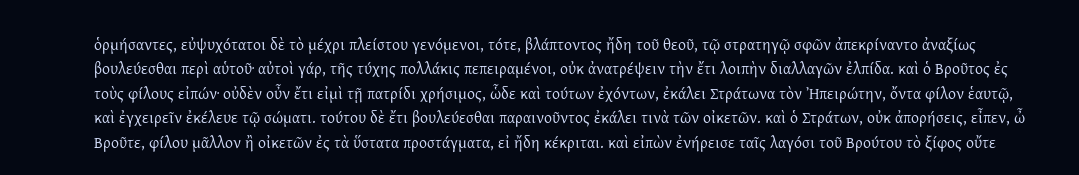ὁρμήσαντες, εὐψυχότατοι δὲ τὸ μέχρι πλείστου γενόμενοι, τότε, βλάπτοντος ἤδη τοῦ θεοῦ, τῷ στρατηγῷ σφῶν ἀπεκρίναντο ἀναξίως βουλεύεσθαι περὶ αὑτοῦ· αὐτοὶ γάρ, τῆς τύχης πολλάκις πεπειραμένοι, οὐκ ἀνατρέψειν τὴν ἔτι λοιπὴν διαλλαγῶν ἐλπίδα. καὶ ὁ Βροῦτος ἐς τοὺς φίλους εἰπών· οὐδὲν οὖν ἔτι εἰμὶ τῇ πατρίδι χρήσιμος, ὧδε καὶ τούτων ἐχόντων, ἐκάλει Στράτωνα τὸν Ἠπειρώτην, ὄντα φίλον ἑαυτῷ, καὶ ἐγχειρεῖν ἐκέλευε τῷ σώματι. τούτου δὲ ἔτι βουλεύεσθαι παραινοῦντος ἐκάλει τινὰ τῶν οἰκετῶν. καὶ ὁ Στράτων, οὐκ ἀπορήσεις, εἶπεν, ὦ Βροῦτε, φίλου μᾶλλον ἢ οἰκετῶν ἐς τὰ ὕστατα προστάγματα, εἰ ἤδη κέκριται. καὶ εἰπὼν ἐνήρεισε ταῖς λαγόσι τοῦ Βρούτου τὸ ξίφος οὔτε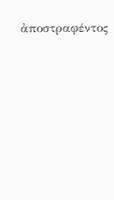ἀποστραφέντος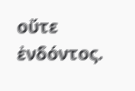οὔτε ἐνδόντος.